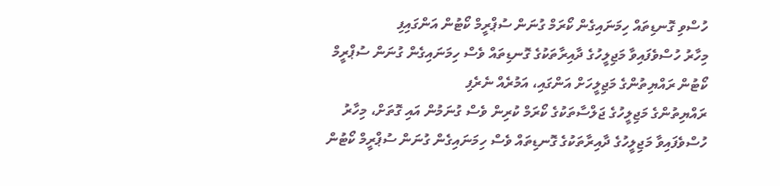ހުސްވި ގޮނޑިތައް ހިމަނައިގެން ކޯރަމް ގުނަން ސުޕްރީމް ކޯޓުން އަންގައިފި
މިހާރު ހުސްވެފައިވާ މަޖިލީހުގެ ދާއިރާތަކުގެ ގޮނޑިތައް ވެސް ހިމަނައިގެން ގުނަން ސުޕްރީމް ކޯޓުން ރައްޔިތުންގެ މަޖިލީހަށް އަންގައި، އަމުރެއް ނެރެފި
ރައްޔިތުންގެ މަޖިލީހުގެ ޖަލްސާތަކުގެ ކޯރަމް ކުރިން ވެސް ގުނަމުން އައި ގޮތަށް، މިހާރު ހުސްވެފައިވާ މަޖިލީހުގެ ދާއިރާތަކުގެ ގޮނޑިތައް ވެސް ހިމަނައިގެން ގުނަން ސުޕްރީމް ކޯޓުން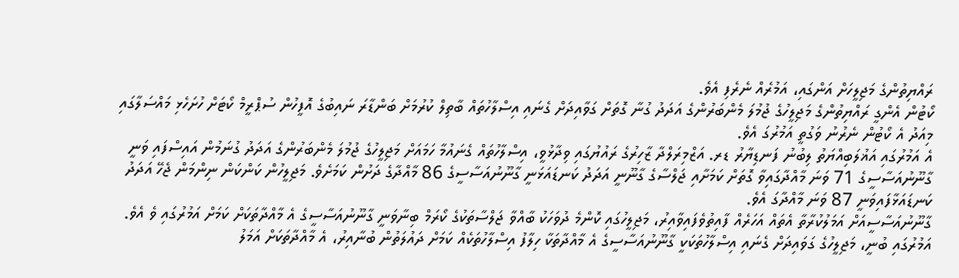ރައްޔިތުންގެ މަޖިލީހަށް އަންގައި، އަމުރެއް ނެރެފި އެވެ.
ކޯޓުން އެންގީ ރައްޔިތުންގެ މަޖިލީހުގެ ޖުމުލަ މެންބަރުންގެ އަދަދު ގުނާ ގޮތަށް ގަވާއިދަށް ގެނައި އިސްލާހުތައް ބާތިލް ކުރުމަށް ބަންޑާރަ ނައިބުގެ އޮފީހުން ސުޕްރީމް ކޯޓަށް ހުށަހެޅި މައްސަލާގައި މިއަދު އެ ކޯޓުން ނެރުނު ވަގުތީ އަމުރުގަ އެވެ.
އެ އަމުރުގައި އަޣުލަބިއްޔަތު ލިބުނު ފަނޑިޔާރު ޑރ. އަޒްމިރަލްދާ ޒާހިރުގެ ރައުޔުގައި ވިދާޅުވީ، އިސްލާހުތައް ގެނައުމާ ހަމައަށް މަޖިލީހުގެ ޖުމުލަ މެންބަރުންގެ އަދަދު ގުނަމުން އައިސްފައި ވަނީ ގާނޫނުއަސާސީގެ 71 ވަނަ މާއްދާގައިވާ ގޮތަށް ކަމަށާއި ޖަލްސާގެ ގާނޫނީ އަދަދު ކަނޑައަޅަނީ ގާނޫނުއަސާސީގެ 86 މާއްދާގެ ދަށުން ކަމަށެވެ. މަޖިލީހުން ކަންކަން ނިންމަން ޖެހޭ އަދަދު ކަނޑައަޅާފައިވަނީ 87 ވަނަ މާއްދާގަ އެވެ.
ގާނޫނުއަސާސީއަށް އަމަލުކުރާތާ އެތައް އަހަރެއް ފާއިތުވެފައިވާއިރު، މަޖިލީހުގައި ކޮންމެ ދުވަހަކު ބާއްވާ ޖަލްސާތަކުގެ ކޯރަމް ބިނާވަނީ ގާނޫނުއަސާސީގެ އެ މާއްދާތަކަށް ކަމަށް އަމުރުގައި ވެ އެވެ.
އަމުރުގައި ބުނީ، މަޖިލީހުގެ ގަވައިދަށް ގެނައި އިސްލާހުތަކަކީ ގާނޫނުއަސާސީގެ އެ މާއްދާތަކާ ހިލާފު އިސްލާހުތަކެއް ކަމަށް ދައުލަތުން ބުނާއިރު، އެ މާއްދާތަކަށް އަމަލު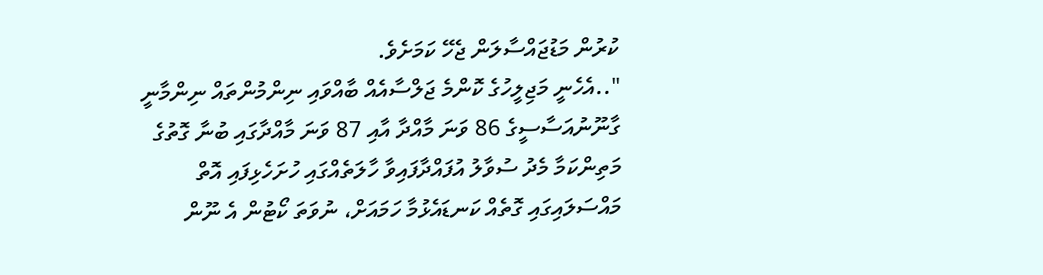ކުރުން މަޑުޖައްސާލަން ޖެހޭ ކަމަށެވެ.
"..އެހެނީ މަޖިލީހުގެ ކޮންމެ ޖަލްސާއެއް ބާއްވައި ނިންމުންތައް ނިންމާނީ ގާނޫނުއަސާސީގެ 86 ވަނަ މާއްދާ އާއި 87 ވަނަ މާއްދާގައި ބުނާ ގޮތުގެ މަތިންކަމާ މެދު ސުވާލު އުފައްދާފައިވާ ހާލަތެއްގައި ހުށަހެޅިފައި އޮތް މައްސަލައިގައި ގޮތެއް ކަނޑައެޅުމާ ހަމައަށް، ނުވަތަ ކޯޓުން އެ ނޫން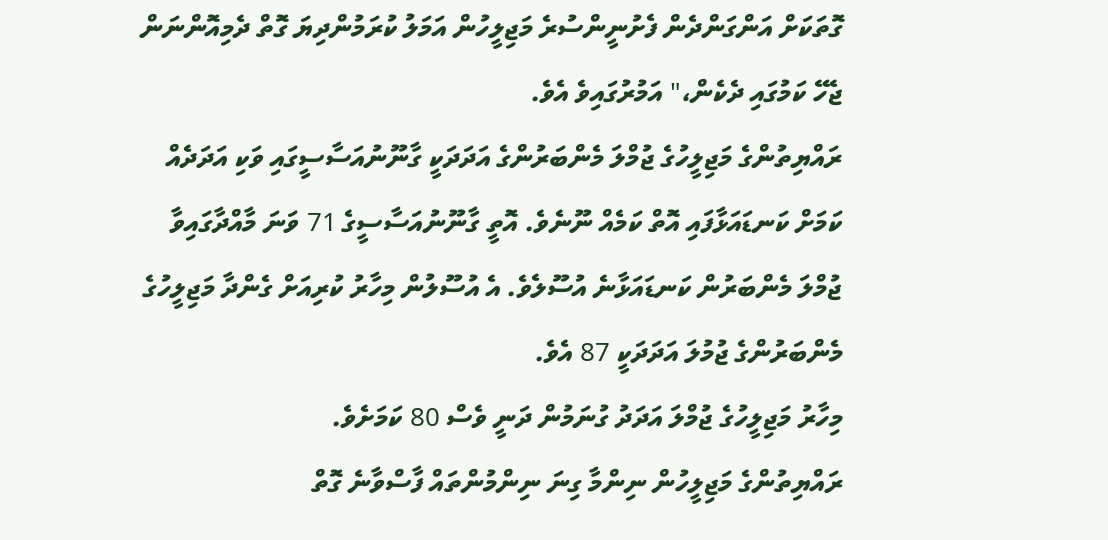ގޮތަކަށް އަންގަންދެން ފެށުނީންސުރެ މަޖިލީހުން އަމަލު ކުރަމުންދިޔަ ގޮތް ދެމިއޮންނަން ޖެހޭ ކަމުގައި ދެކެން،" އަމުރުގައިވެ އެވެ.
ރައްޔިތުންގެ މަޖިލީހުގެ ޖުމްލަ މެންބަރުންގެ އަދަދަކީ ގާނޫނުއަސާސީގައި ވަކި އަދަދެއް ކަމަށް ކަނޑައަޅާފައި އޮތް ކަމެއް ނޫނެވެ. އޮތީ ގާނޫނުއަސާސީގެ 71 ވަނަ މާއްދާގައިވާ ޖުމްލަ މެންބަރުން ކަނޑައަޅާނެ އުސޫލެވެ. އެ އުސޫލުން މިހާރު ކުރިއަށް ގެންދާ މަޖިލީހުގެ މެންބަރުންގެ ޖުމުލަ އަދަދަކީ 87 އެވެ.
މިހާރު މަޖިލީހުގެ ޖުމްލަ އަދަދު ގުނަމުން ދަނީ ވެސް 80 ކަމަށެވެ.
ރައްޔިތުންގެ މަޖިލީހުން ނިންމާ ގިނަ ނިންމުންތައް ފާސްވާނެ ގޮތް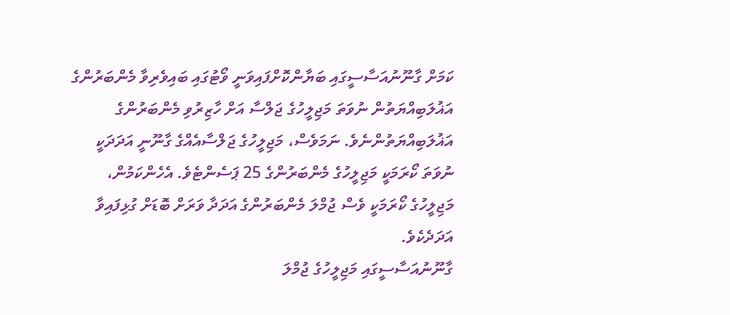ކަމަށް ގާނޫނުއަސާސީގައި ބަޔާންކޮށްފައިވަނީ ވޯޓުގައި ބައިވެރިވާ މެންބަރުންގެ އަޣުލަބިއްޔަތުން ނުވަތަ މަޖިލީހުގެ ޖަލްސާ އަށް ހާޒިރުވި މެންބަރުންގެ އަޣުލަބިއްޔަތުންނެވެ. ނަމަވެސް، މަޖިލީހުގެ ޖަލްސާއެއްގެ ގާނޫނީ އަދަދަކީ ނުވަތަ ކޯރަމަކީ މަޖިލީހުގެ މެންބަރުންގެ 25 ޕަސެންޓެވެ. އެހެންކަމުން، މަޖިލީހުގެ ކޯރަމަކީ ވެސް ޖުމްލަ މެންބަރުންގެ އަދަދާ ވަރަށް ބޮޑަށް ގުޅިފައިވާ އަދަދެކެވެ.
ގާނޫނުއަސާސީގައި މަޖިލީހުގެ ޖުމްލަ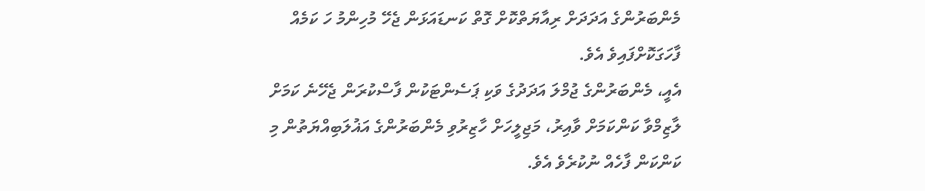މެންބަރުންގެ އަދަދަށް ރިއާޔަތްކޮށް ގޮތް ކަނޑައަޅަން ޖެހޭ މުހިންމު ހަ ކަމެއް ފާހަގަކޮށްފައިވެ އެވެ.
އެއީ، މެންބަރުންގެ ޖުމްލަ އަދަދުގެ ވަކި ޕަސެންޓަކުން ފާސްކުރަން ޖެހޭނެ ކަމަށް ލާޒިމްވާ ކަންކަމަށް ވާއިރު، މަޖިލީހަށް ހާޒިރުވި މެންބަރުންގެ އަޣުލަބިއްޔަތުން މި ކަންކަން ފާހެއް ނުކުރެވެ އެވެ.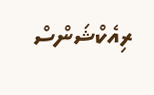ރިއެކްޝަންސް